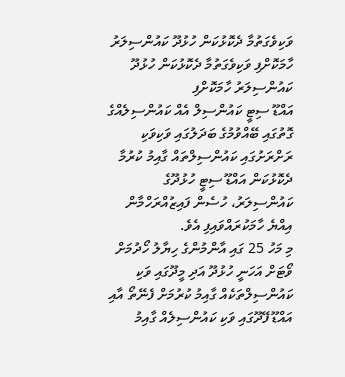ވަކިވެގަތުމާ ދެކޮޅުކަން ހުޅުދޫ ކައުންސިލަރު ހާމަކޮށްފި ވަކިވެގަތުމާ ދެކޮޅުކަން ހުޅުދޫ ކައުންސިލަރު ހާމަކޮށްފި
އައްޑޫ ސިޓީ ކައުންސިލް އެއް ކައުންސިލެއްގެ ގޮތުގައި ބޭއްވުމުގެ ބަދަލުގައި ވަކިވަކި ރަށްރަށުގައި ކައުންސިލްތައް ގާއިމު ކުރުމާ ދެކޮޅުކަން އައްޑޫ ސިޓީ ހުޅުދޫގެ ކައުންސިލަރު، ހުސެން ފައިޒުއްރަހްމާން އިއްޔެ ހާމަކުރައްވައިފި އެވެ.
މި މަހު 25 ގައި އާންމުންގެ ހިޔާލު ހޯދުމަށް ވޯޓަށް އަހަނީ ހުޅުދޫ އަދި މީދޫގައި ވަކި ކައުންސިލްތަކެއް ގާއިމު ކުރުމަށް ފެނޭތޯ އާއި އައްޑޫ ފޭދޫގައި ވަކި ކައުންސިލެއް ގާއިމު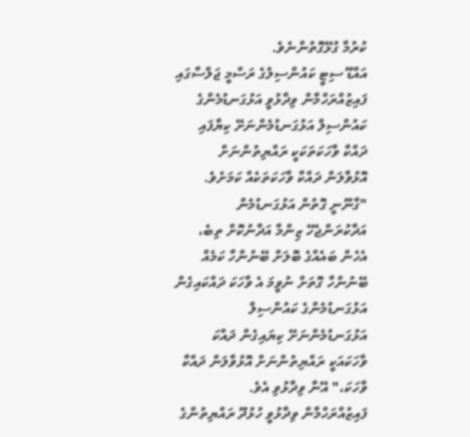ކުރުމާ ގުޅޭގޮތުންނެވެ.
އައްޑޫ ސިޓީ ކައުންސިލުގެ ރަސްމީ ޖަލްސާގައި ފައިޒުއްރަހްމާން ވިދާޅުވީ އަޅުގަނޑުމެންގެ ކައުންސިލް އަޅުގަނޑުމެންނަށޭ ކިޔާފައި ދައްކާ ވާހަކަތަކަކީ ރައްޔިތުންނަށް އޮޅުވާލަން ދައްކާ ވާހަކަތަކެއް ކަމަށެވެ.
"ގާނޫނީ ގޮތުން އަޅުގަނޑުމެން އަދާކުރަންޖެހޭ ޒިންމާ އަދާނުކޮށް ތިބެ، އެހެން ބައެއްގެ ބޮލަށް ބޭނުންހާ ކަމެއް ބޭނުންހާ ގޮތަށް ނުވީމަ އެ ވާހަކަ ދައްކައިގެން އަޅުގަނޑުމެންގެ ކައުންސިލް އަޅުގަނޑުމެންނަށޭ ކިޔައިގެން ދައްކަ ވާހަކައަކީ ރައްޔިތުންނަށް އޮޅުވާލަން ދައްކާ ވާހަކަ،" އޭނާ ވިދާޅުވި އެވެ.
ފައިޒުއްރަހްމާން ވިދާޅުވީ ހުޅުދޫ ރައްޔިތުންގެ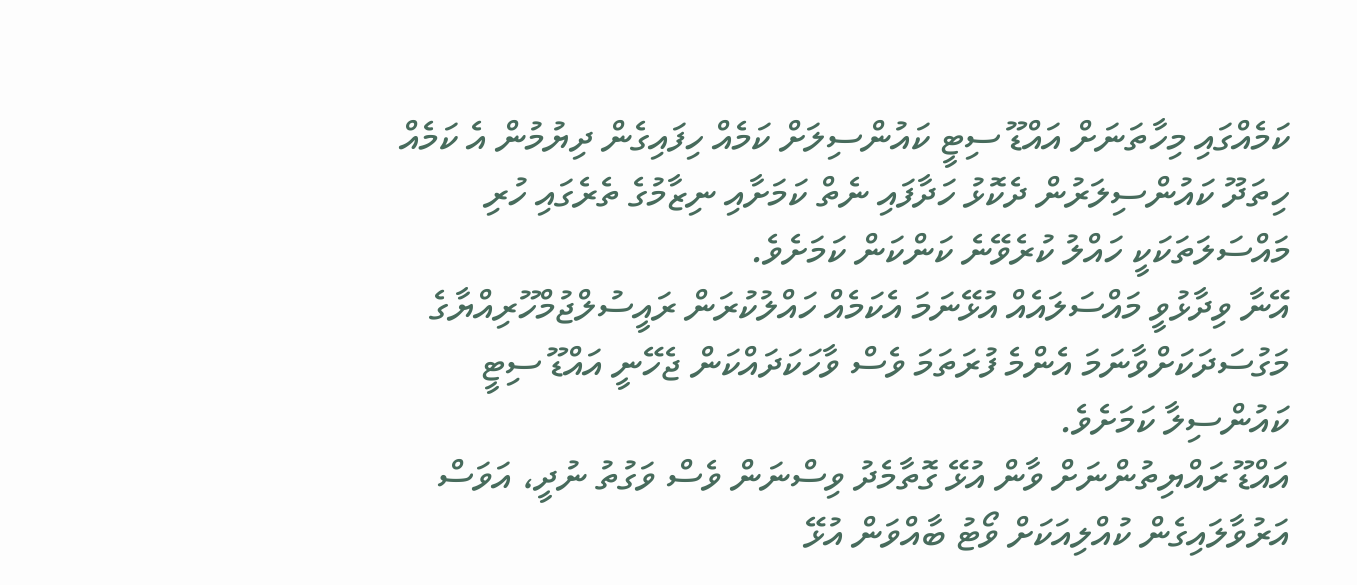ކަމެއްގައި މިހާތަނަށް އައްޑޫ ސިޓީ ކައުންސިލަށް ކަމެއް ހިފައިގެން ދިޔުމުން އެ ކަމެއް ހިތަދޫ ކައުންސިލަރުން ދެކޮޅު ހަދާފައި ނެތް ކަމަށާއި ނިޒާމުގެ ތެރެގައި ހުރި މައްސަލަތަކަކީ ހައްލު ކުރެވޭނެ ކަންކަން ކަމަށެވެ.
އޭނާ ވިދާޅުވީ މައްސަލައެއް އުޅޭނަމަ އެކަމެއް ހައްލުކުރަން ރައީސުލްޖުމްހޫރިއްޔާގެ މަގުސަދަކަށްވާނަމަ އެންމެ ފުރަތަމަ ވެސް ވާހަކަދައްކަން ޖެހޭނީ އައްޑޫ ސިޓީ ކައުންސިލާ ކަމަށެވެ.
އައްޑޫ ރައްޔިތުންނަށް ވާން އުޅޭ ގޮތާމެދު ވިސްނަން ވެސް ވަގުތު ނުދީ، އަވަސް އަރުވާލައިގެން ކުއްލިއަކަށް ވޯޓު ބާއްވަން އުޅޭ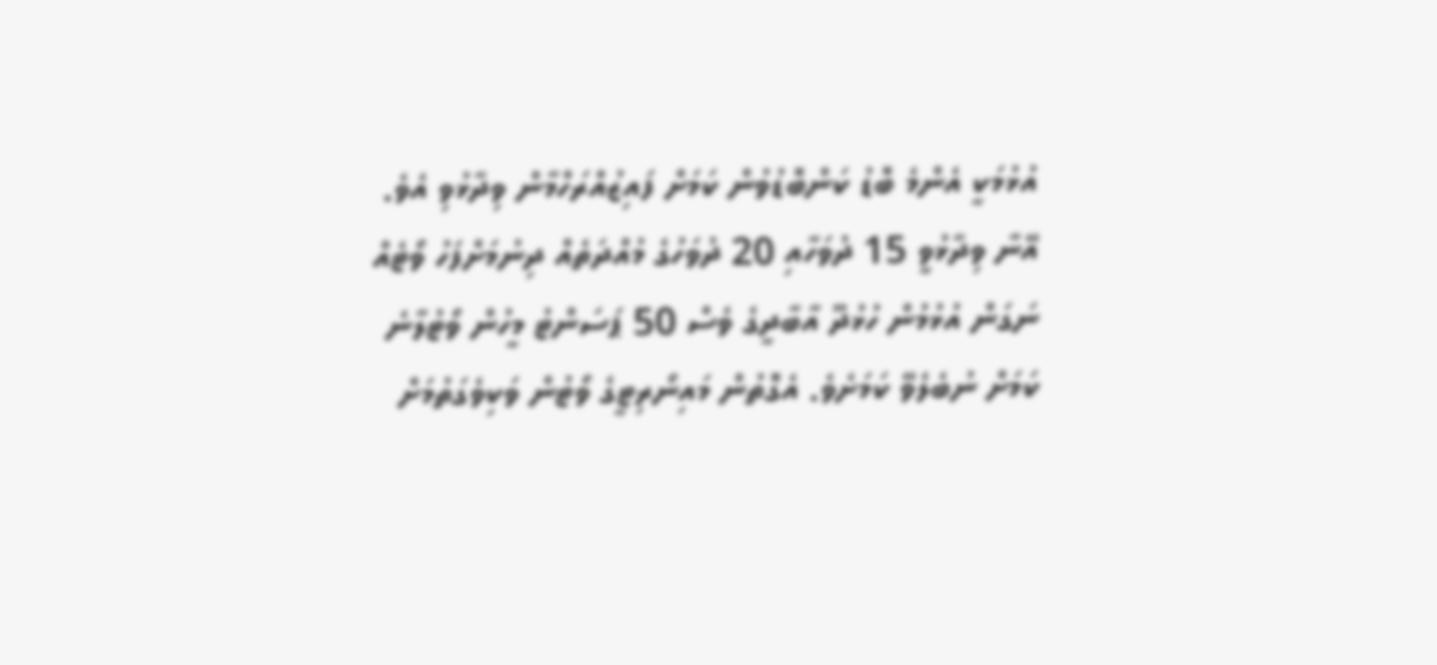އުޅުމަކީ އެންމެ ބޮޑު ކަންބޮޑުވުން ކަމަށް ފައިޒުއްރަހްމާން ވިދާޅުވި އެވެ.
އޭނާ ވިދާޅުވީ 15 ދުވަހާއި 20 ދުވަހުގެ މުއްދަތެއް ދިނުމަށްފަހު ވޯޓެއް ނަގަން އުޅުމުން ހުޅުދޫ އާބާދީގެ ވެސް 50 ޕަސަންޓު މީހުން ވޯޓުލާނެ ކަމަށް ނުބެލެވޭ ކަމަށެވެ. އެގޮތުން މައިނޯރިޓީގެ ވޯޓުން ވަކިވެގަތުމަށް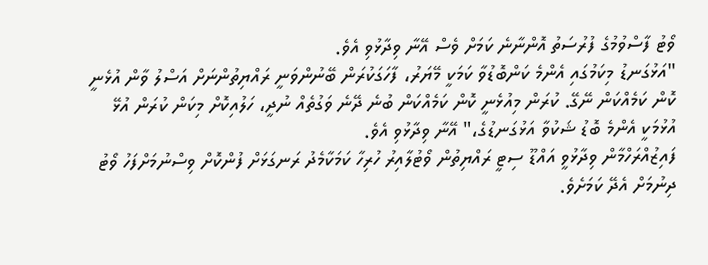ވޯޓު ފާސްވުމުގެ ފުރުސަތު އޮންނާނެ ކަމަށް ވެސް އޭނާ ވިދާޅުވި އެވެ.
"އަޅުގަނޑު މިކަމުގައި އެންމެ ކަންބޮޑުވާ ކަމަކީ މޭޔަރު، ފާހަގަކުރަން ބޭނުންވަނީ ރައްޔިތުންނަށް އަސްލު ވާން އުޅެނީ ކޮން ކަމެއްކަން ނޭގޭ. ކުރަން މިއުޅެނީ ކޮން ކަމެއްކަން ބުނެ ދޭނެ ވަގުތެއް ނުދީ، ހަލުއިކޮށް މިކަން ކުރަން އުޅޭ އުޅުމަކީ އެންމެ ބޮޑު ޝަކުވާ އަޅުގަނޑުގެ،" އޭނާ ވިދާޅުވި އެވެ.
ފައިޒުއްރަހްމާން ވިދާޅުވީ އައްޑޫ ސިޓީ ރައްޔިތުން ވޯޓުލާއިރު ހުރިހާ ކަމަކާމެދު ރަނގަޅަށް ފުންކޮށް ވިސްނުމަށްފަހު ވޯޓު ދިނުމަށް އެދޭ ކަމަށެވެ.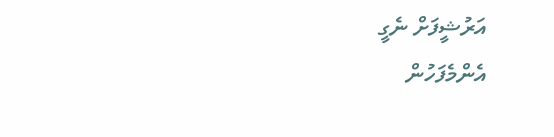އަރުޝީފަށް ނެގީ
އެންމެފަހުން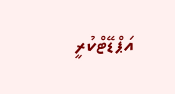އަޕްޑޭޓްކުރީ